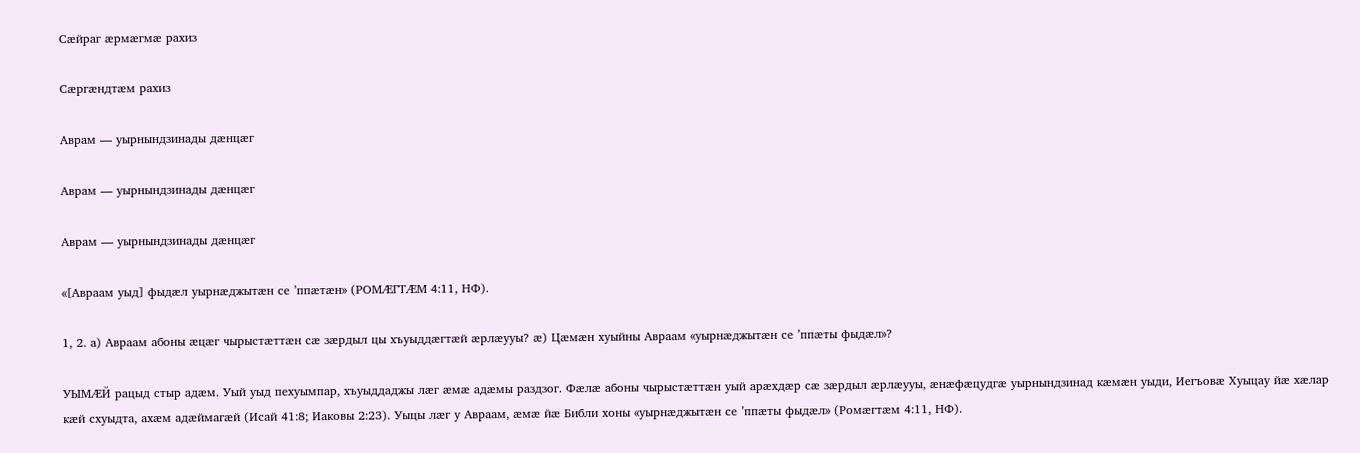Сӕйраг ӕрмӕгмӕ рахиз

Сӕргӕндтӕм рахиз

Аврам — уырнындзинады дӕнцӕг

Аврам — уырнындзинады дӕнцӕг

Аврам — уырнындзинады дӕнцӕг

«[Авраам уыд] фыдӕл уырнӕджытӕн се ’ппӕтӕн» (РОМӔГТӔМ 4:11, НФ).

1, 2. а) Авраам абоны ӕцӕг чырыстӕттӕн сӕ зӕрдыл цы хъуыддӕгтӕй ӕрлӕууы? ӕ) Цӕмӕн хуыйны Авраам «уырнӕджытӕн се ’ппӕты фыдӕл»?

УЫМӔЙ рацыд стыр адӕм. Уый уыд пехуымпар, хъуыддаджы лӕг ӕмӕ адӕмы раздзог. Фӕлӕ абоны чырыстӕттӕн уый арӕхдӕр сӕ зӕрдыл ӕрлӕууы, ӕнӕфӕцудгӕ уырнындзинад кӕмӕн уыди, Иегъовӕ Хуыцау йӕ хӕлар кӕй схуыдта, ахӕм адӕймагӕй (Исай 41:8; Иаковы 2:23). Уыцы лӕг у Авраам, ӕмӕ йӕ Библи хоны «уырнӕджытӕн се ’ппӕты фыдӕл» (Ромӕгтӕм 4:11, НФ).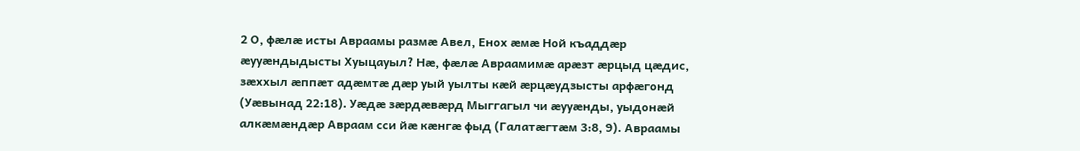2 О, фӕлӕ исты Авраамы размӕ Авел, Енох ӕмӕ Ной къаддӕр ӕууӕндыдысты Хуыцауыл? Нӕ, фӕлӕ Авраамимӕ арӕзт ӕрцыд цӕдис, зӕххыл ӕппӕт адӕмтӕ дӕр уый уылты кӕй ӕрцӕудзысты арфӕгонд (Уӕвынад 22:18). Уӕдӕ зӕрдӕвӕрд Мыггагыл чи ӕууӕнды, уыдонӕй алкӕмӕндӕр Авраам сси йӕ кӕнгӕ фыд (Галатӕгтӕм 3:8, 9). Авраамы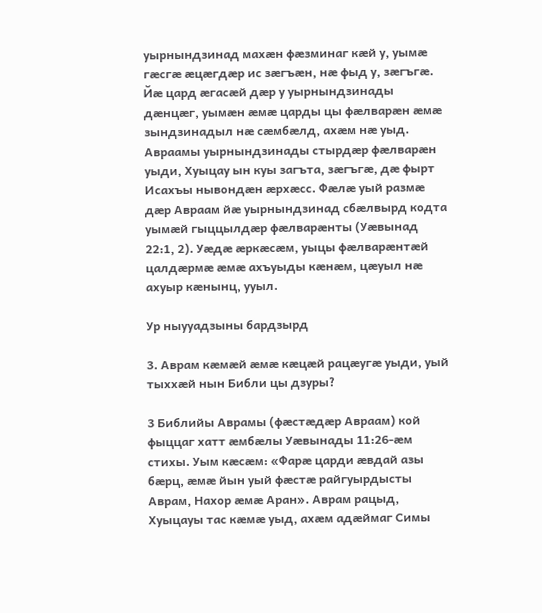уырнындзинад махӕн фӕзминаг кӕй у, уымӕ гӕсгӕ ӕцӕгдӕр ис зӕгъӕн, нӕ фыд у, зӕгъгӕ. Йӕ цард ӕгасӕй дӕр у уырнындзинады дӕнцӕг, уымӕн ӕмӕ царды цы фӕлварӕн ӕмӕ зындзинадыл нӕ сӕмбӕлд, ахӕм нӕ уыд. Авраамы уырнындзинады стырдӕр фӕлварӕн уыди, Хуыцау ын куы загъта, зӕгъгӕ, дӕ фырт Исахъы нывондӕн ӕрхӕсс. Фӕлӕ уый размӕ дӕр Авраам йӕ уырнындзинад сбӕлвырд кодта уымӕй гыццылдӕр фӕлварӕнты (Уӕвынад 22:1, 2). Уӕдӕ ӕркӕсӕм, уыцы фӕлварӕнтӕй цалдӕрмӕ ӕмӕ ахъуыды кӕнӕм, цӕуыл нӕ ахуыр кӕнынц, ууыл.

Ур ныууадзыны бардзырд

3. Аврам кӕмӕй ӕмӕ кӕцӕй рацӕугӕ уыди, уый тыххӕй нын Библи цы дзуры?

3 Библийы Аврамы (фӕстӕдӕр Авраам) кой фыццаг хатт ӕмбӕлы Уӕвынады 11:26-ӕм стихы. Уым кӕсӕм: «Фарӕ царди ӕвдай азы бӕрц, ӕмӕ йын уый фӕстӕ райгуырдысты Аврам, Нахор ӕмӕ Аран». Аврам рацыд, Хуыцауы тас кӕмӕ уыд, ахӕм адӕймаг Симы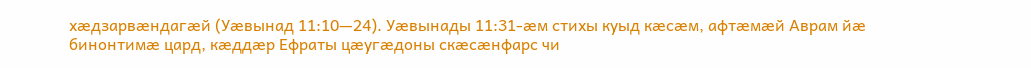хӕдзарвӕндагӕй (Уӕвынад 11:10—24). Уӕвынады 11:31-ӕм стихы куыд кӕсӕм, афтӕмӕй Аврам йӕ бинонтимӕ цард, кӕддӕр Ефраты цӕугӕдоны скӕсӕнфарс чи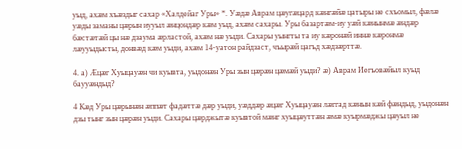уыд, ахӕм хъӕздыг сахар «Халдейаг Уры» *. Уӕдӕ Аврам цӕугӕцард кӕнгӕйӕ цатыры не схъомыл, фӕлӕ уӕды заманы цӕрын иууыл ӕнцондӕр кӕм уыд, ахӕм сахары. Уры базартӕм-иу уӕй кӕнынмӕ ӕндӕр бӕстӕтӕй цы нӕ дзаума ӕрластой, ахӕм нӕ уыди. Сахары уынгты та иу кӕронӕй иннӕ кӕронмӕ лӕууыдысты, донвӕд кӕм уыди, ахӕм 14-уатон райдзаст, чъырӕй цагъд хӕдзӕрттӕ.

4. а) Ӕцӕг Хуыцауӕн чи куывта, уыдонӕн Уры зын цӕрӕн цӕмӕй уыди? ӕ) Аврам Иегъовӕйыл куыд баууӕндыд?

4 Кӕд Уры цӕрынӕн ӕппӕт фадӕттӕ дӕр уыди, уӕддӕр ӕцӕг Хуыцауӕн лӕггад кӕнын кӕй фӕндыд, уыдонӕн дзы тынг зын цӕрӕн уыди. Сахары цӕрджытӕ куывтой мӕнг хуыцӕуттӕн ӕмӕ куырмӕджы цӕуыл не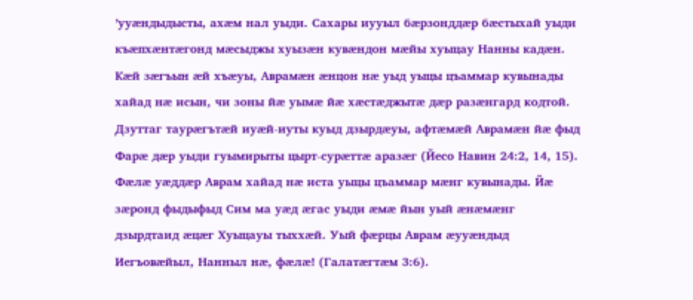’ууӕндыдысты, ахӕм нал уыди. Сахары иууыл бӕрзонддӕр бӕстыхай уыди къӕпхӕнтӕгонд мӕсыджы хуызӕн кувӕндон мӕйы хуыцау Нанны кадӕн. Кӕй зӕгъын ӕй хъӕуы, Аврамӕн ӕнцон нӕ уыд уыцы цъаммар кувынады хайад нӕ исын, чи зоны йӕ уымӕ йӕ хӕстӕджытӕ дӕр разӕнгард кодтой. Дзуттаг таурӕгътӕй иуӕй-иуты куыд дзырдӕуы, афтӕмӕй Аврамӕн йӕ фыд Фарӕ дӕр уыди гуымирыты цырт-сурӕттӕ аразӕг (Йесо Навин 24:2, 14, 15). Фӕлӕ уӕддӕр Аврам хайад нӕ иста уыцы цъаммар мӕнг кувынады. Йӕ зӕронд фыдыфыд Сим ма уӕд ӕгас уыди ӕмӕ йын уый ӕнӕмӕнг дзырдтаид ӕцӕг Хуыцауы тыххӕй. Уый фӕрцы Аврам ӕууӕндыд Иегъовӕйыл, Нанныл нӕ, фӕлӕ! (Галатӕгтӕм 3:6).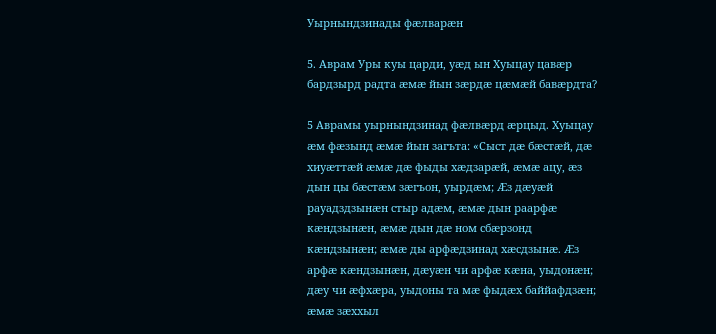Уырнындзинады фӕлварӕн

5. Аврам Уры куы царди, уӕд ын Хуыцау цавӕр бардзырд радта ӕмӕ йын зӕрдӕ цӕмӕй бавӕрдта?

5 Аврамы уырнындзинад фӕлвӕрд ӕрцыд. Хуыцау ӕм фӕзынд ӕмӕ йын загъта: «Сыст дӕ бӕстӕй, дӕ хиуӕттӕй ӕмӕ дӕ фыды хӕдзарӕй, ӕмӕ ацу, ӕз дын цы бӕстӕм зӕгъон, уырдӕм; Ӕз дӕуӕй рауадздзынӕн стыр адӕм, ӕмӕ дын раарфӕ кӕндзынӕн, ӕмӕ дын дӕ ном сбӕрзонд кӕндзынӕн; ӕмӕ ды арфӕдзинад хӕсдзынӕ. Ӕз арфӕ кӕндзынӕн, дӕуӕн чи арфӕ кӕна, уыдонӕн; дӕу чи ӕфхӕра, уыдоны та мӕ фыдӕх баййафдзӕн; ӕмӕ зӕххыл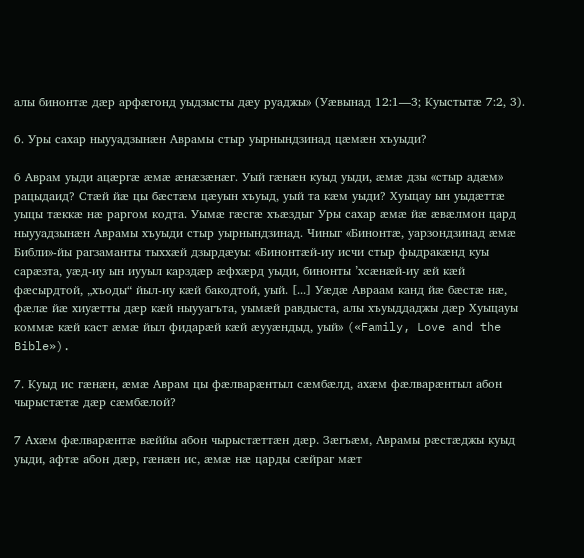алы бинонтӕ дӕр арфӕгонд уыдзысты дӕу руаджы» (Уӕвынад 12:1—3; Куыстытӕ 7:2, 3).

6. Уры сахар ныууадзынӕн Аврамы стыр уырнындзинад цӕмӕн хъуыди?

6 Аврам уыди ацӕргӕ ӕмӕ ӕнӕзӕнӕг. Уый гӕнӕн куыд уыди, ӕмӕ дзы «стыр адӕм» рацыдаид? Стӕй йӕ цы бӕстӕм цӕуын хъуыд, уый та кӕм уыди? Хуыцау ын уыдӕттӕ уыцы тӕккӕ нӕ раргом кодта. Уымӕ гӕсгӕ хъӕздыг Уры сахар ӕмӕ йӕ ӕвӕлмон цард ныууадзынӕн Аврамы хъуыди стыр уырнындзинад. Чиныг «Бинонтӕ, уарзондзинад ӕмӕ Библи»-йы рагзаманты тыххӕй дзырдӕуы: «Бинонтӕй-иу исчи стыр фыдракӕнд куы сарӕзта, уӕд-иу ын иууыл карздӕр ӕфхӕрд уыди, бинонты ’хсӕнӕй-иу ӕй кӕй фӕсырдтой, „хъоды“ йыл-иу кӕй бакодтой, уый. [...] Уӕдӕ Авраам канд йӕ бӕстӕ нӕ, фӕлӕ йӕ хиуӕтты дӕр кӕй ныууагъта, уымӕй равдыста, алы хъуыддаджы дӕр Хуыцауы коммӕ кӕй каст ӕмӕ йыл фидарӕй кӕй ӕууӕндыд, уый» («Family, Love and the Bible»).

7. Куыд ис гӕнӕн, ӕмӕ Аврам цы фӕлварӕнтыл сӕмбӕлд, ахӕм фӕлварӕнтыл абон чырыстӕтӕ дӕр сӕмбӕлой?

7 Ахӕм фӕлварӕнтӕ вӕййы абон чырыстӕттӕн дӕр. Зӕгъӕм, Аврамы рӕстӕджы куыд уыди, афтӕ абон дӕр, гӕнӕн ис, ӕмӕ нӕ царды сӕйраг мӕт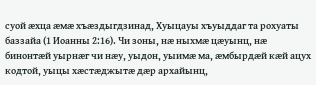суой ӕхца ӕмӕ хъӕздыгдзинад, Хуыцауы хъуыддаг та рохуаты баззайа (1 Иоанны 2:16). Чи зоны, нӕ ныхмӕ цӕуынц, нӕ бинонтӕй уырнӕг чи нӕу, уыдон, уыимӕ ма, ӕмбырдӕй кӕй ацух кодтой, уыцы хӕстӕджытӕ дӕр архайынц,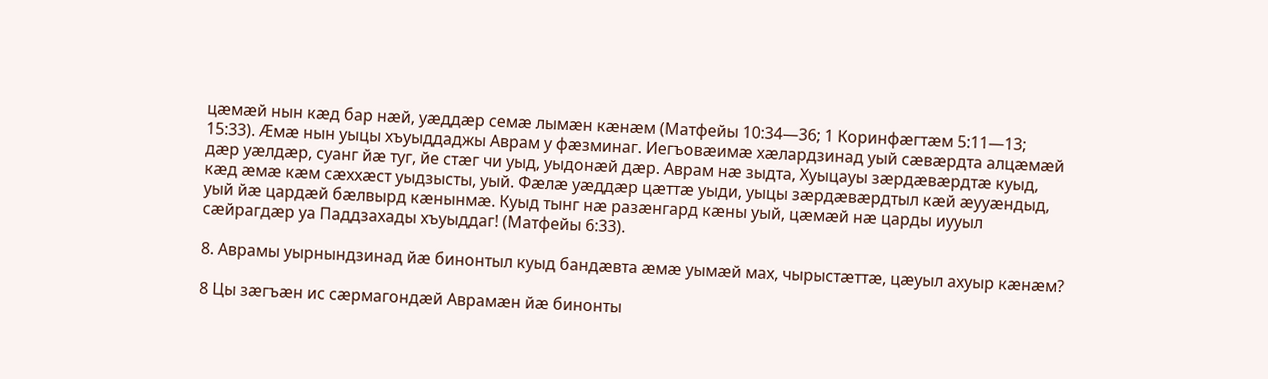цӕмӕй нын кӕд бар нӕй, уӕддӕр семӕ лымӕн кӕнӕм (Матфейы 10:34—36; 1 Коринфӕгтӕм 5:11—13; 15:33). Ӕмӕ нын уыцы хъуыддаджы Аврам у фӕзминаг. Иегъовӕимӕ хӕлардзинад уый сӕвӕрдта алцӕмӕй дӕр уӕлдӕр, суанг йӕ туг, йе стӕг чи уыд, уыдонӕй дӕр. Аврам нӕ зыдта, Хуыцауы зӕрдӕвӕрдтӕ куыд, кӕд ӕмӕ кӕм сӕххӕст уыдзысты, уый. Фӕлӕ уӕддӕр цӕттӕ уыди, уыцы зӕрдӕвӕрдтыл кӕй ӕууӕндыд, уый йӕ цардӕй бӕлвырд кӕнынмӕ. Куыд тынг нӕ разӕнгард кӕны уый, цӕмӕй нӕ царды иууыл сӕйрагдӕр уа Паддзахады хъуыддаг! (Матфейы 6:33).

8. Аврамы уырнындзинад йӕ бинонтыл куыд бандӕвта ӕмӕ уымӕй мах, чырыстӕттӕ, цӕуыл ахуыр кӕнӕм?

8 Цы зӕгъӕн ис сӕрмагондӕй Аврамӕн йӕ бинонты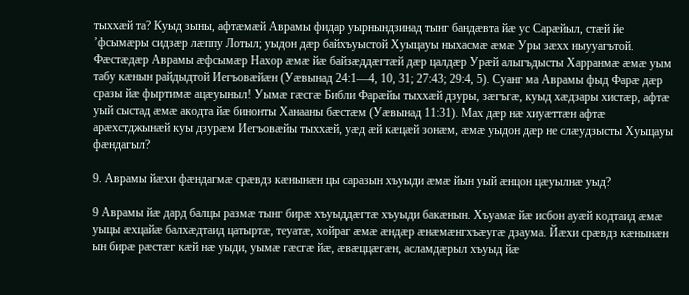тыххӕй та? Куыд зыны, афтӕмӕй Аврамы фидар уырнындзинад тынг бандӕвта йӕ ус Сарӕйыл, стӕй йе ’фсымӕры сидзӕр лӕппу Лотыл; уыдон дӕр байхъуыстой Хуыцауы ныхасмӕ ӕмӕ Уры зӕхх ныууагътой. Фӕстӕдӕр Аврамы ӕфсымӕр Нахор ӕмӕ йӕ байзӕддӕгтӕй дӕр цалдӕр Урӕй алыгъдысты Харранмӕ ӕмӕ уым табу кӕнын райдыдтой Иегъовӕйӕн (Уӕвынад 24:1—4, 10, 31; 27:43; 29:4, 5). Суанг ма Аврамы фыд Фарӕ дӕр сразы йӕ фыртимӕ ацӕуыныл! Уымӕ гӕсгӕ Библи Фарӕйы тыххӕй дзуры, зӕгъгӕ, куыд хӕдзары хистӕр, афтӕ уый сыстад ӕмӕ акодта йӕ бинонты Ханааны бӕстӕм (Уӕвынад 11:31). Мах дӕр нӕ хиуӕттӕн афтӕ арӕхстджынӕй куы дзурӕм Иегъовӕйы тыххӕй, уӕд ӕй кӕцӕй зонӕм, ӕмӕ уыдон дӕр не слӕудзысты Хуыцауы фӕндагыл?

9. Аврамы йӕхи фӕндагмӕ срӕвдз кӕнынӕн цы саразын хъуыди ӕмӕ йын уый ӕнцон цӕуылнӕ уыд?

9 Аврамы йӕ дард балцы размӕ тынг бирӕ хъуыддӕгтӕ хъуыди бакӕнын. Хъуамӕ йӕ исбон ауӕй кодтаид ӕмӕ уыцы ӕхцайӕ балхӕдтаид цатыртӕ, теуатӕ, хойраг ӕмӕ ӕндӕр ӕнӕмӕнгхъӕугӕ дзаума. Йӕхи срӕвдз кӕнынӕн ын бирӕ рӕстӕг кӕй нӕ уыди, уымӕ гӕсгӕ йӕ, ӕвӕццӕгӕн, асламдӕрыл хъуыд йӕ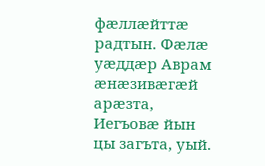фӕллӕйттӕ радтын. Фӕлӕ уӕддӕр Аврам ӕнӕзивӕгӕй арӕзта, Иегъовӕ йын цы загъта, уый.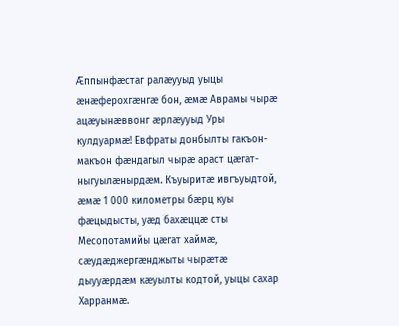Ӕппынфӕстаг ралӕууыд уыцы ӕнӕферохгӕнгӕ бон, ӕмӕ Аврамы чырӕ ацӕуынӕввонг ӕрлӕууыд Уры кулдуармӕ! Евфраты донбылты гакъон-макъон фӕндагыл чырӕ араст цӕгат-ныгуылӕнырдӕм. Къуыритӕ ивгъуыдтой, ӕмӕ 1 000 километры бӕрц куы фӕцыдысты, уӕд бахӕццӕ сты Месопотамийы цӕгат хаймӕ, сӕудӕджергӕнджыты чырӕтӕ дыууӕрдӕм кӕуылты кодтой, уыцы сахар Харранмӕ.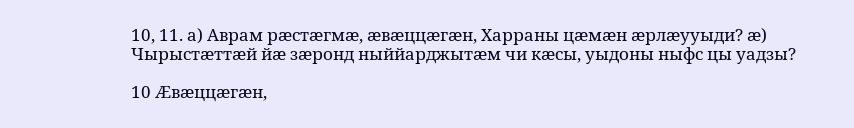10, 11. а) Аврам рӕстӕгмӕ, ӕвӕццӕгӕн, Харраны цӕмӕн ӕрлӕууыди? ӕ) Чырыстӕттӕй йӕ зӕронд ныййарджытӕм чи кӕсы, уыдоны ныфс цы уадзы?

10 Ӕвӕццӕгӕн,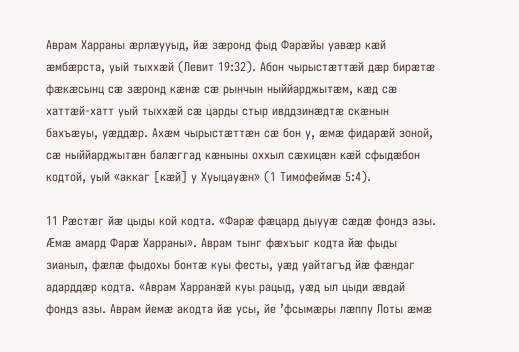Аврам Харраны ӕрлӕууыд, йӕ зӕронд фыд Фарӕйы уавӕр кӕй ӕмбӕрста, уый тыххӕй (Левит 19:32). Абон чырыстӕттӕй дӕр бирӕтӕ фӕкӕсынц сӕ зӕронд кӕнӕ сӕ рынчын ныййарджытӕм, кӕд сӕ хаттӕй-хатт уый тыххӕй сӕ царды стыр ивддзинӕдтӕ скӕнын бахъӕуы, уӕддӕр. Ахӕм чырыстӕттӕн сӕ бон у, ӕмӕ фидарӕй зоной, сӕ ныййарджытӕн балӕггад кӕныны оххыл сӕхицӕн кӕй сфыдӕбон кодтой, уый «аккаг [кӕй] у Хуыцауӕн» (1 Тимофеймӕ 5:4).

11 Рӕстӕг йӕ цыды кой кодта. «Фарӕ фӕцард дыууӕ сӕдӕ фондз азы. Ӕмӕ амард Фарӕ Харраны». Аврам тынг фӕхъыг кодта йӕ фыды зианыл, фӕлӕ фыдохы бонтӕ куы фесты, уӕд уайтагъд йӕ фӕндаг адарддӕр кодта. «Аврам Харранӕй куы рацыд, уӕд ыл цыди ӕвдай фондз азы. Аврам йемӕ акодта йӕ усы, йе ’фсымӕры лӕппу Лоты ӕмӕ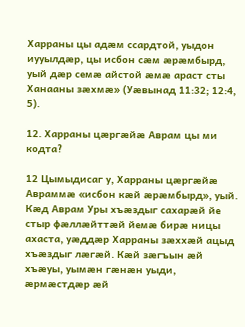Харраны цы адӕм ссардтой, уыдон иууылдӕр, цы исбон сӕм ӕрӕмбырд, уый дӕр семӕ айстой ӕмӕ араст сты Ханааны зӕхмӕ» (Уӕвынад 11:32; 12:4, 5).

12. Харраны цӕргӕйӕ Аврам цы ми кодта?

12 Цымыдисаг у, Харраны цӕргӕйӕ Авраммӕ «исбон кӕй ӕрӕмбырд», уый. Кӕд Аврам Уры хъӕздыг сахарӕй йе стыр фӕллӕйттӕй йемӕ бирӕ ницы ахаста, уӕддӕр Харраны зӕххӕй ацыд хъӕздыг лӕгӕй. Кӕй зӕгъын ӕй хъӕуы, уымӕн гӕнӕн уыди, ӕрмӕстдӕр ӕй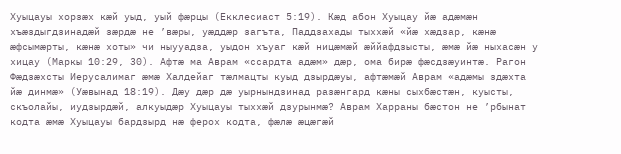Хуыцауы хорзӕх кӕй уыд, уый фӕрцы (Екклесиаст 5:19). Кӕд абон Хуыцау йӕ адӕмӕн хъӕздыгдзинадӕй зӕрдӕ не ’вӕры, уӕддӕр загъта, Паддзахады тыххӕй «йӕ хӕдзар, кӕнӕ ӕфсымӕрты, кӕнӕ хоты» чи ныууадза, уыдон хъуаг кӕй ницӕмӕй ӕййафдзысты, ӕмӕ йӕ ныхасӕн у хицау (Маркы 10:29, 30). Афтӕ ма Аврам «ссардта адӕм» дӕр, ома бирӕ фӕсдзӕуинтӕ. Рагон Фӕдзӕхсты Иерусалимаг ӕмӕ Халдейаг тӕлмацты куыд дзырдӕуы, афтӕмӕй Аврам «адӕмы здӕхта йӕ динмӕ» (Уӕвынад 18:19). Дӕу дӕр дӕ уырнындзинад разӕнгард кӕны сыхбӕстӕн, куысты, скъолайы, иудзырдӕй, алкуыдӕр Хуыцауы тыххӕй дзурынмӕ? Аврам Харраны бӕстон не ’рбынат кодта ӕмӕ Хуыцауы бардзырд нӕ ферох кодта, фӕлӕ ӕцӕгӕй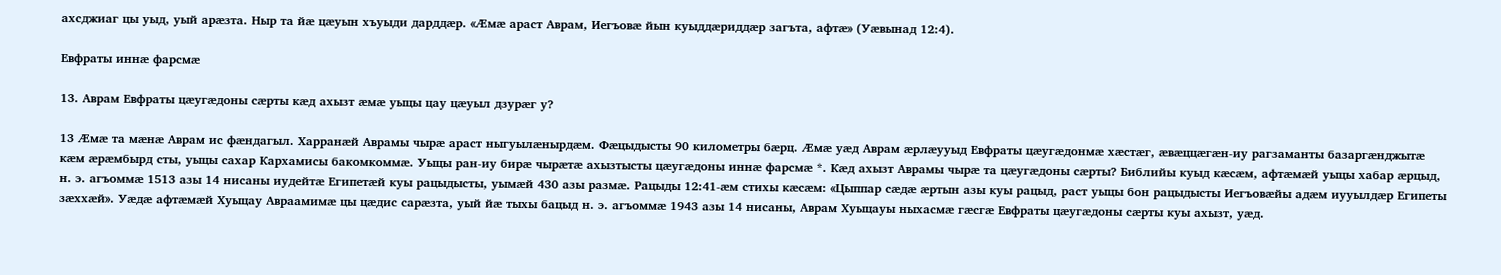ахсджиаг цы уыд, уый арӕзта. Ныр та йӕ цӕуын хъуыди дарддӕр. «Ӕмӕ араст Аврам, Иегъовӕ йын куыддӕриддӕр загъта, афтӕ» (Уӕвынад 12:4).

Евфраты иннӕ фарсмӕ

13. Аврам Евфраты цӕугӕдоны сӕрты кӕд ахызт ӕмӕ уыцы цау цӕуыл дзурӕг у?

13 Ӕмӕ та мӕнӕ Аврам ис фӕндагыл. Харранӕй Аврамы чырӕ араст ныгуылӕнырдӕм. Фӕцыдысты 90 километры бӕрц. Ӕмӕ уӕд Аврам ӕрлӕууыд Евфраты цӕугӕдонмӕ хӕстӕг, ӕвӕццӕгӕн-иу рагзаманты базаргӕнджытӕ кӕм ӕрӕмбырд сты, уыцы сахар Кархамисы бакомкоммӕ. Уыцы ран-иу бирӕ чырӕтӕ ахызтысты цӕугӕдоны иннӕ фарсмӕ *. Кӕд ахызт Аврамы чырӕ та цӕугӕдоны сӕрты? Библийы куыд кӕсӕм, афтӕмӕй уыцы хабар ӕрцыд, н. э. агъоммӕ 1513 азы 14 нисаны иудейтӕ Египетӕй куы рацыдысты, уымӕй 430 азы размӕ. Рацыды 12:41-ӕм стихы кӕсӕм: «Цыппар сӕдӕ ӕртын азы куы рацыд, раст уыцы бон рацыдысты Иегъовӕйы адӕм иууылдӕр Египеты зӕххӕй». Уӕдӕ афтӕмӕй Хуыцау Авраамимӕ цы цӕдис сарӕзта, уый йӕ тыхы бацыд н. э. агъоммӕ 1943 азы 14 нисаны, Аврам Хуыцауы ныхасмӕ гӕсгӕ Евфраты цӕугӕдоны сӕрты куы ахызт, уӕд.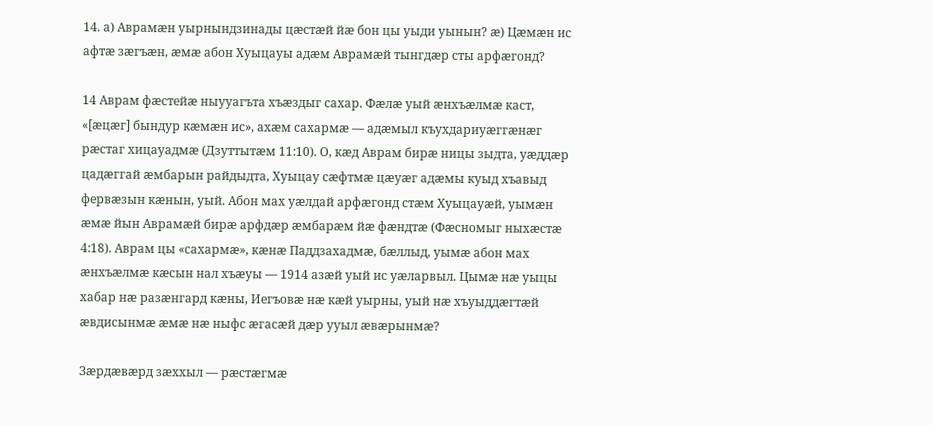14. а) Аврамӕн уырнындзинады цӕстӕй йӕ бон цы уыди уынын? ӕ) Цӕмӕн ис афтӕ зӕгъӕн, ӕмӕ абон Хуыцауы адӕм Аврамӕй тынгдӕр сты арфӕгонд?

14 Аврам фӕстейӕ ныууагъта хъӕздыг сахар. Фӕлӕ уый ӕнхъӕлмӕ каст, «[ӕцӕг] бындур кӕмӕн ис», ахӕм сахармӕ — адӕмыл къухдариуӕггӕнӕг рӕстаг хицауадмӕ (Дзуттытӕм 11:10). О, кӕд Аврам бирӕ ницы зыдта, уӕддӕр цадӕггай ӕмбарын райдыдта, Хуыцау сӕфтмӕ цӕуӕг адӕмы куыд хъавыд фервӕзын кӕнын, уый. Абон мах уӕлдай арфӕгонд стӕм Хуыцауӕй, уымӕн ӕмӕ йын Аврамӕй бирӕ арфдӕр ӕмбарӕм йӕ фӕндтӕ (Фӕсномыг ныхӕстӕ 4:18). Аврам цы «сахармӕ», кӕнӕ Паддзахадмӕ, бӕллыд, уымӕ абон мах ӕнхъӕлмӕ кӕсын нал хъӕуы — 1914 азӕй уый ис уӕларвыл. Цымӕ нӕ уыцы хабар нӕ разӕнгард кӕны, Иегъовӕ нӕ кӕй уырны, уый нӕ хъуыддӕгтӕй ӕвдисынмӕ ӕмӕ нӕ ныфс ӕгасӕй дӕр ууыл ӕвӕрынмӕ?

Зӕрдӕвӕрд зӕххыл — рӕстӕгмӕ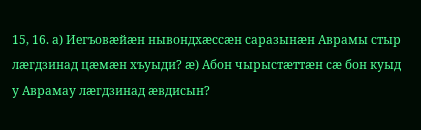15, 16. а) Иегъовӕйӕн нывондхӕссӕн саразынӕн Аврамы стыр лӕгдзинад цӕмӕн хъуыди? ӕ) Абон чырыстӕттӕн сӕ бон куыд у Аврамау лӕгдзинад ӕвдисын?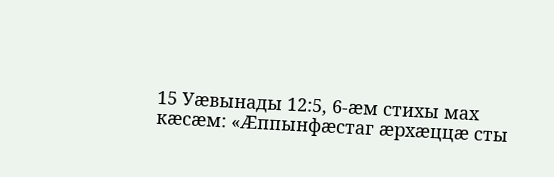15 Уӕвынады 12:5, 6-ӕм стихы мах кӕсӕм: «Ӕппынфӕстаг ӕрхӕццӕ сты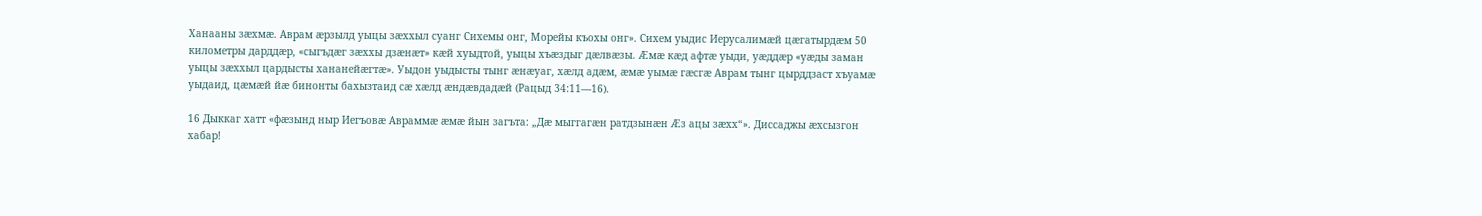Ханааны зӕхмӕ. Аврам ӕрзылд уыцы зӕххыл суанг Сихемы онг, Морейы къохы онг». Сихем уыдис Иерусалимӕй цӕгатырдӕм 50 километры дарддӕр, «сыгъдӕг зӕххы дзӕнӕт» кӕй хуыдтой, уыцы хъӕздыг дӕлвӕзы. Ӕмӕ кӕд афтӕ уыди, уӕддӕр «уӕды заман уыцы зӕххыл цардысты хананейӕгтӕ». Уыдон уыдысты тынг ӕнӕуаг, хӕлд адӕм, ӕмӕ уымӕ гӕсгӕ Аврам тынг цырддзаст хъуамӕ уыдаид, цӕмӕй йӕ бинонты бахызтаид сӕ хӕлд ӕндӕвдадӕй (Рацыд 34:11—16).

16 Дыккаг хатт «фӕзынд ныр Иегъовӕ Авраммӕ ӕмӕ йын загъта: „Дӕ мыггагӕн ратдзынӕн Ӕз ацы зӕхх“». Диссаджы ӕхсызгон хабар!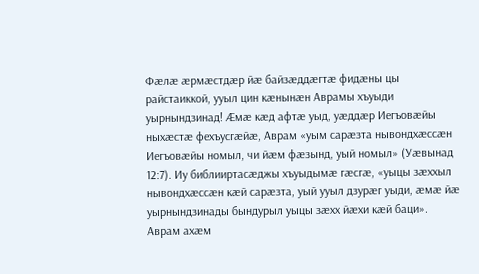Фӕлӕ ӕрмӕстдӕр йӕ байзӕддӕгтӕ фидӕны цы райстаиккой, ууыл цин кӕнынӕн Аврамы хъуыди уырнындзинад! Ӕмӕ кӕд афтӕ уыд, уӕддӕр Иегъовӕйы ныхӕстӕ фехъусгӕйӕ, Аврам «уым сарӕзта нывондхӕссӕн Иегъовӕйы номыл, чи йӕм фӕзынд, уый номыл» (Уӕвынад 12:7). Иу библииртасӕджы хъуыдымӕ гӕсгӕ, «уыцы зӕххыл нывондхӕссӕн кӕй сарӕзта, уый ууыл дзурӕг уыди, ӕмӕ йӕ уырнындзинады бындурыл уыцы зӕхх йӕхи кӕй баци». Аврам ахӕм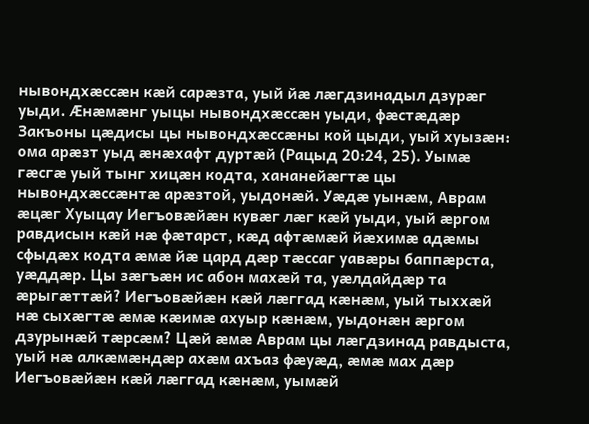нывондхӕссӕн кӕй сарӕзта, уый йӕ лӕгдзинадыл дзурӕг уыди. Ӕнӕмӕнг уыцы нывондхӕссӕн уыди, фӕстӕдӕр Закъоны цӕдисы цы нывондхӕссӕны кой цыди, уый хуызӕн: ома арӕзт уыд ӕнӕхафт дуртӕй (Рацыд 20:24, 25). Уымӕ гӕсгӕ уый тынг хицӕн кодта, хананейӕгтӕ цы нывондхӕссӕнтӕ арӕзтой, уыдонӕй. Уӕдӕ уынӕм, Аврам ӕцӕг Хуыцау Иегъовӕйӕн кувӕг лӕг кӕй уыди, уый ӕргом равдисын кӕй нӕ фӕтарст, кӕд афтӕмӕй йӕхимӕ адӕмы сфыдӕх кодта ӕмӕ йӕ цард дӕр тӕссаг уавӕры баппӕрста, уӕддӕр. Цы зӕгъӕн ис абон махӕй та, уӕлдайдӕр та ӕрыгӕттӕй? Иегъовӕйӕн кӕй лӕггад кӕнӕм, уый тыххӕй нӕ сыхӕгтӕ ӕмӕ кӕимӕ ахуыр кӕнӕм, уыдонӕн ӕргом дзурынӕй тӕрсӕм? Цӕй ӕмӕ Аврам цы лӕгдзинад равдыста, уый нӕ алкӕмӕндӕр ахӕм ахъаз фӕуӕд, ӕмӕ мах дӕр Иегъовӕйӕн кӕй лӕггад кӕнӕм, уымӕй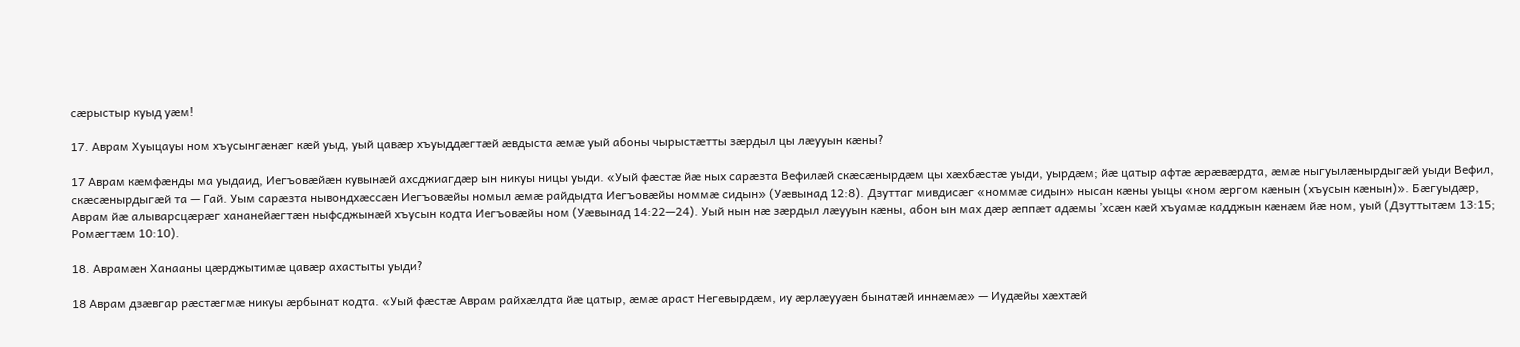сӕрыстыр куыд уӕм!

17. Аврам Хуыцауы ном хъусынгӕнӕг кӕй уыд, уый цавӕр хъуыддӕгтӕй ӕвдыста ӕмӕ уый абоны чырыстӕтты зӕрдыл цы лӕууын кӕны?

17 Аврам кӕмфӕнды ма уыдаид, Иегъовӕйӕн кувынӕй ахсджиагдӕр ын никуы ницы уыди. «Уый фӕстӕ йӕ ных сарӕзта Вефилӕй скӕсӕнырдӕм цы хӕхбӕстӕ уыди, уырдӕм; йӕ цатыр афтӕ ӕрӕвӕрдта, ӕмӕ ныгуылӕнырдыгӕй уыди Вефил, скӕсӕнырдыгӕй та — Гай. Уым сарӕзта нывондхӕссӕн Иегъовӕйы номыл ӕмӕ райдыдта Иегъовӕйы номмӕ сидын» (Уӕвынад 12:8). Дзуттаг мивдисӕг «номмӕ сидын» нысан кӕны уыцы «ном ӕргом кӕнын (хъусын кӕнын)». Бӕгуыдӕр, Аврам йӕ алыварсцӕрӕг хананейӕгтӕн ныфсджынӕй хъусын кодта Иегъовӕйы ном (Уӕвынад 14:22—24). Уый нын нӕ зӕрдыл лӕууын кӕны, абон ын мах дӕр ӕппӕт адӕмы ’хсӕн кӕй хъуамӕ кадджын кӕнӕм йӕ ном, уый (Дзуттытӕм 13:15; Ромӕгтӕм 10:10).

18. Аврамӕн Ханааны цӕрджытимӕ цавӕр ахастыты уыди?

18 Аврам дзӕвгар рӕстӕгмӕ никуы ӕрбынат кодта. «Уый фӕстӕ Аврам райхӕлдта йӕ цатыр, ӕмӕ араст Негевырдӕм, иу ӕрлӕууӕн бынатӕй иннӕмӕ» — Иудӕйы хӕхтӕй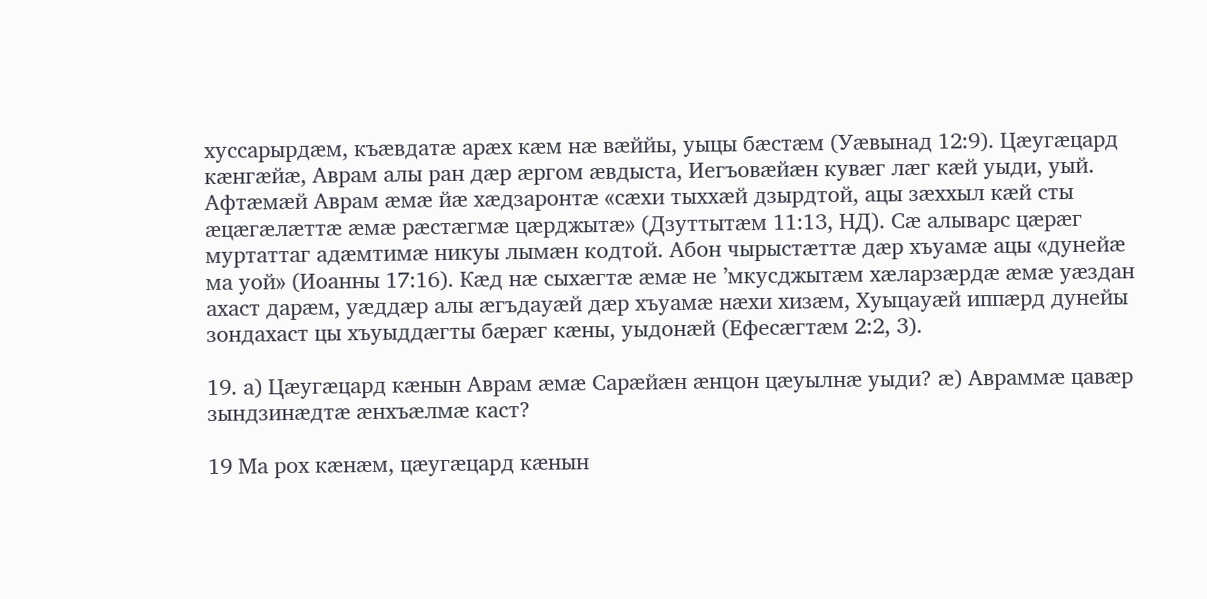хуссарырдӕм, къӕвдатӕ арӕх кӕм нӕ вӕййы, уыцы бӕстӕм (Уӕвынад 12:9). Цӕугӕцард кӕнгӕйӕ, Аврам алы ран дӕр ӕргом ӕвдыста, Иегъовӕйӕн кувӕг лӕг кӕй уыди, уый. Афтӕмӕй Аврам ӕмӕ йӕ хӕдзаронтӕ «сӕхи тыххӕй дзырдтой, ацы зӕххыл кӕй сты ӕцӕгӕлӕттӕ ӕмӕ рӕстӕгмӕ цӕрджытӕ» (Дзуттытӕм 11:13, НД). Сӕ алыварс цӕрӕг муртаттаг адӕмтимӕ никуы лымӕн кодтой. Абон чырыстӕттӕ дӕр хъуамӕ ацы «дунейӕ ма уой» (Иоанны 17:16). Кӕд нӕ сыхӕгтӕ ӕмӕ не ’мкусджытӕм хӕларзӕрдӕ ӕмӕ уӕздан ахаст дарӕм, уӕддӕр алы ӕгъдауӕй дӕр хъуамӕ нӕхи хизӕм, Хуыцауӕй иппӕрд дунейы зондахаст цы хъуыддӕгты бӕрӕг кӕны, уыдонӕй (Ефесӕгтӕм 2:2, 3).

19. а) Цӕугӕцард кӕнын Аврам ӕмӕ Сарӕйӕн ӕнцон цӕуылнӕ уыди? ӕ) Авраммӕ цавӕр зындзинӕдтӕ ӕнхъӕлмӕ каст?

19 Ма рох кӕнӕм, цӕугӕцард кӕнын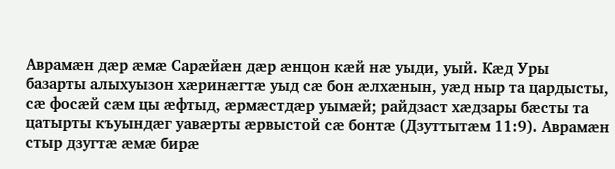Аврамӕн дӕр ӕмӕ Сарӕйӕн дӕр ӕнцон кӕй нӕ уыди, уый. Кӕд Уры базарты алыхуызон хӕринӕгтӕ уыд сӕ бон ӕлхӕнын, уӕд ныр та цардысты, сӕ фосӕй сӕм цы ӕфтыд, ӕрмӕстдӕр уымӕй; райдзаст хӕдзары бӕсты та цатырты къуындӕг уавӕрты ӕрвыстой сӕ бонтӕ (Дзуттытӕм 11:9). Аврамӕн стыр дзугтӕ ӕмӕ бирӕ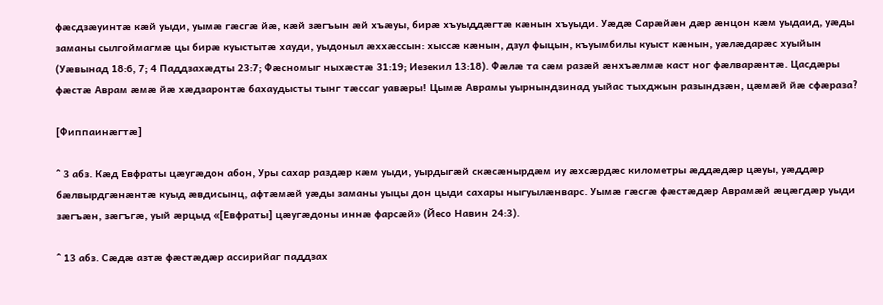фӕсдзӕуинтӕ кӕй уыди, уымӕ гӕсгӕ йӕ, кӕй зӕгъын ӕй хъӕуы, бирӕ хъуыддӕгтӕ кӕнын хъуыди. Уӕдӕ Сарӕйӕн дӕр ӕнцон кӕм уыдаид, уӕды заманы сылгоймагмӕ цы бирӕ куыстытӕ хауди, уыдоныл ӕххӕссын: хыссӕ кӕнын, дзул фыцын, къуымбилы куыст кӕнын, уӕлӕдарӕс хуыйын (Уӕвынад 18:6, 7; 4 Паддзахӕдты 23:7; Фӕсномыг ныхӕстӕ 31:19; Иезекил 13:18). Фӕлӕ та сӕм разӕй ӕнхъӕлмӕ каст ног фӕлварӕнтӕ. Цасдӕры фӕстӕ Аврам ӕмӕ йӕ хӕдзаронтӕ бахаудысты тынг тӕссаг уавӕры! Цымӕ Аврамы уырнындзинад уыйас тыхджын разындзӕн, цӕмӕй йӕ сфӕраза?

[Фиппаинӕгтӕ]

^ 3 абз. Кӕд Евфраты цӕугӕдон абон, Уры сахар раздӕр кӕм уыди, уырдыгӕй скӕсӕнырдӕм иу ӕхсӕрдӕс километры ӕддӕдӕр цӕуы, уӕддӕр бӕлвырдгӕнӕнтӕ куыд ӕвдисынц, афтӕмӕй уӕды заманы уыцы дон цыди сахары ныгуылӕнварс. Уымӕ гӕсгӕ фӕстӕдӕр Аврамӕй ӕцӕгдӕр уыди зӕгъӕн, зӕгъгӕ, уый ӕрцыд «[Евфраты] цӕугӕдоны иннӕ фарсӕй» (Йесо Навин 24:3).

^ 13 абз. Сӕдӕ азтӕ фӕстӕдӕр ассирийаг паддзах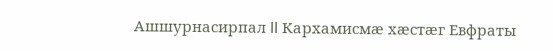Ашшурнасирпал II Кархамисмӕ хӕстӕг Евфраты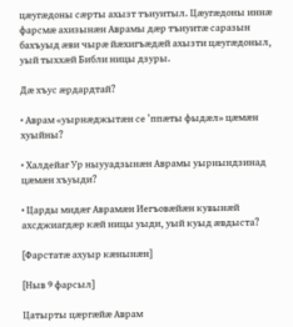цӕугӕдоны сӕрты ахызт тъиуитыл. Цӕугӕдоны иннӕ фарсмӕ ахизынӕн Аврамы дӕр тъиуитӕ саразын бахъуыд ӕви чырӕ йӕхигъӕдӕй ахызти цӕугӕдоныл, уый тыххӕй Библи ницы дзуры.

Дӕ хъус ӕрдардтай?

• Аврам «уырнӕджытӕн се ’ппӕты фыдӕл» цӕмӕн хуыйны?

• Халдейаг Ур ныууадзынӕн Аврамы уырнындзинад цӕмӕн хъуыди?

• Царды мидӕг Аврамӕн Иегъовӕйӕн кувынӕй ахсджиагдӕр кӕй ницы уыди, уый куыд ӕвдыста?

[Фарстатӕ ахуыр кӕнынӕн]

[Ныв 9 фарсыл]

Цатырты цӕргӕйӕ Аврам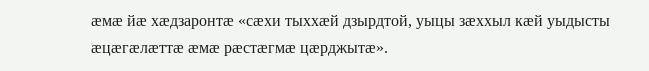ӕмӕ йӕ хӕдзаронтӕ «сӕхи тыххӕй дзырдтой, уыцы зӕххыл кӕй уыдысты ӕцӕгӕлӕттӕ ӕмӕ рӕстӕгмӕ цӕрджытӕ».